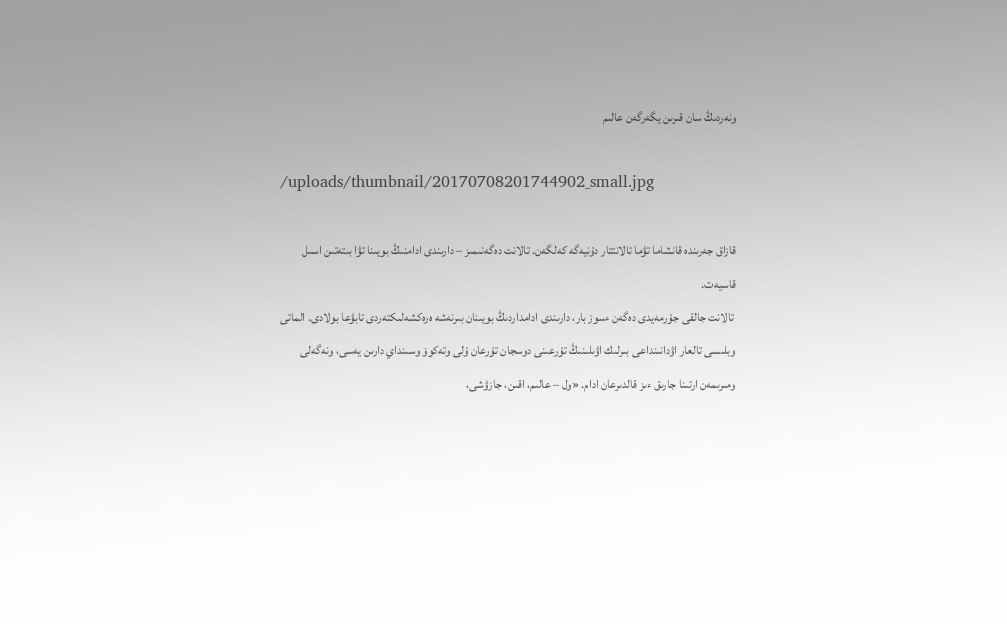ونەردىڭ سان قىرىن يگەرگەن عالىم

/uploads/thumbnail/20170708201744902_small.jpg

قازاق جەرىندە قانشاما تۋما تالانتتار دۇنيەگە كەلگەن. تالانت دەگەنىمىز – دارىندى ادامنىڭ بويىنا تۋا بىتەتىن اسىل قاسيەت.
 تالانت جالقى جۇرمەيدى دەگەن ءسوز بار، دارىندى ادامداردىڭ بويىنان بىرنەشە ەرەكشەلىكتەردى تابۋعا بولادى. الماتى وبلىسى تالعار اۋدانىنداعى بىرلىك اۋىلىنىڭ تۇرعىنى دوسجان تۇرعان ۇلى وتەكوۆ وسىنداي دارىن يەسى، ونەگەلى ومىرىمەن ارتىنا جارىق ءىز قالدىرعان ادام. «ول – عالىم، اقىن، جازۋشى،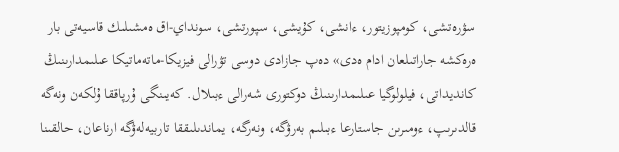سۋرەتشى، كومپوزيتور، ءانشى، كۇيشى، سپورتشى، سونداي-اق ەمشىلىك قاسيەتى بار ەرەكشە جاراتىلعان ادام ەدى» دەپ جازادى دوسى تۋرالى فيزيكا-ماتەماتيكا عىلىمدارىنىڭ كانديداتى، فيلولوگيا عىلىمدارىنىڭ دوكتورى شەرالى ءبىلال. كەيىنگى ۇرپاققا ۇلكەن ونەگە قالدىرىپ، ءومىرىن جاستارعا ءبىلىم بەرۋگە، ونەرگە، يماندىلىققا تاربيەلەۋگە ارناعان، حالقىنا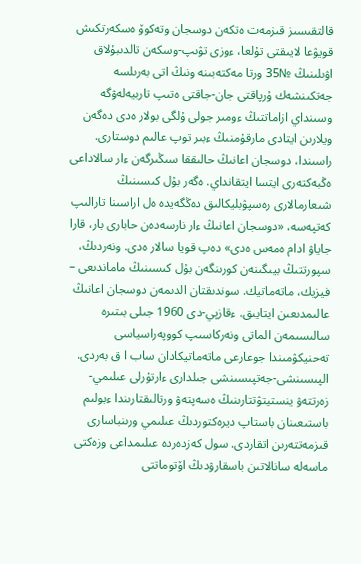قالتقىسىز قىزمەت ەتكەن دوسجان وتەكوۆ ەسكەرتكىش قويۋعا لايىقتى تۇلعا، ءوزى تۋىپ-وسكەن تالدىبۇلاق اۋىلىنىڭ №35 ورتا مەكتەبىنە ونىڭ اتى بەرىلسە جەتكىنشەك ۇرپاقتى جان-جاقتى ەتىپ تاربيەلەۋگە وسىنداي ازاماتتىڭ ءومىر جولى ۇلگى بولار ەدى دەگەن ويلارىن ايتادى مارقۇمنىڭ ءبىر توپ عالىم دوستارى.
راسىندا، دوسجان اعانىڭ حالىققا سىڭىرگەن ءار سالاداعى ەڭبەكتەرى ايتسا ايتقانداي. ەگەر بۇل كىسىنىڭ شىعارمالارى رەسپۋبليكالىق دەڭگەيدە ەل اراسىنا تارالىپ كەتپەسە، «دوسجان اعانىڭ ءار نارسەدەن حابارى بار، قارا جاياۋ ادام ەمەس ەدى» دەپ قويا سالار ەدى. ونەردىڭ، سپورتتىڭ بيىگىنەن كورىنگەن بۇل كىسىنىڭ ماماندىعى – فيزيك، ماتەماتيك. سوندىقتان الدىمەن دوسجان اعانىڭ عالىمدىعىن ايتايىق. ءقازپي-دى 1960 جىلى بىتىرە سالىسىمەن الماتى ونەركاسىپ كووپەراسياسى تەحنيكۋمىندا جوعارعى ماتەماتيكادان ساب ا ق بەردى. الپىسىنشى-جەتپىسىنشى جىلدارى ءارتۇرلى عىلىمي-زەرتتەۋ ينستيتۋتتارىنىڭ ەسەپتەۋ ورتالىقتارىندا ءبولىم باستىعىنان باستاپ ديرەكتوردىڭ عىلىمي ورىنباسارى قىزمەتتەرىن اتقاردى. سول كەزدەردە عىلىمداعى وزەكتى ماسەلە سانالاتىن باسقارۋدىڭ اۆتوماتتى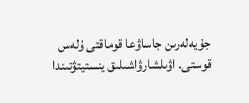جۇيەلەرىن جاساۋعا قوماقتى ۇلەس قوستى. اۋىلشارۋاشىلىق ينستيتۋتىندا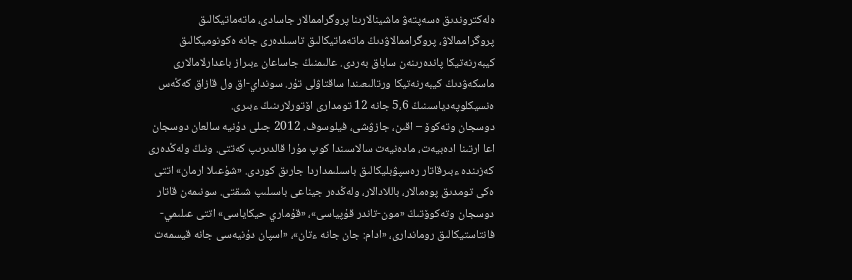ەلەكتروندىق ەسەپتەۋ ماشينالارىنا پروگراممالار جاسادى، ماتەماتيكالىق پروگراممالاۋ، پروگراممالاۋدىڭ ماتەماتيكالىق تاسىلدەرى جانە ەكونوميكالىق كيبەرنەتيكا پاندەرىنەن ساباق بەردى. عالىمنىڭ جاساعان ءبىراز باعدارلامالارى ماسكەۋدىڭ كيبەرنەتيكا ورتالىعىندا ساقتاۋلى تۇر. سونداي-اق ول قازاق كەڭەس ەنسيكلوپەدياسىنىڭ 5،6 جانە 12 تومدارى اۆتورلارىنىڭ ءبىرى.
دوسجان وتەكوۆ – اقىن، جازۋشى، فيلوسوف. 2012 جىلى دۇنيە سالعان دوسجان اعا ارتىنا ادەبيەت، مادەنيەت سالاسىندا كوپ مۇرا قالدىرىپ كەتتى. ونىڭ ولەڭدەرى كەزىندە ءبىرقاتار رەسپۋبليكالىق باسىلىمداردا جارىق كوردى. «شۇعىلا ارمان» اتتى ەكى تومدىق پوەمالار، باللادالار، ولەڭدەر جيناعى باسىلىپ شىقتى. سونىمەن قاتار دوسجان وتەكوۆتىڭ «مون-تاندر قۇپياسى»، «قۇماري حيكاياسى» اتتى عىلىمي-فانتاستيكالىق روماندارى، «ادام: جان جانە ءتان»، «اسپان دۇنيەسى جانە قيسمەت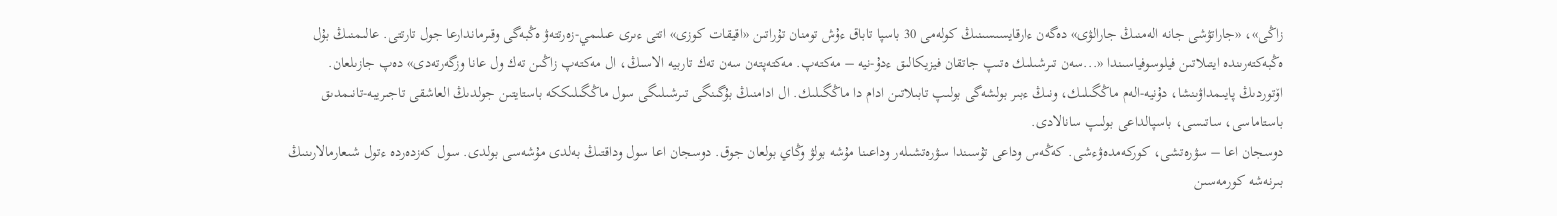زاڭى»، «جاراتۋشى جانە الەمنىڭ جارالۋى» دەگەن ءارقايسىسىنىڭ كولەمى 30 باسپا تاباق ءۇش تومنان تۇراتىن «اقيقات كوزى» اتتى ءىرى عىلىمي-زەرتتەۋ ەڭبەگى وقىرماندارعا جول تارتتى. عالىمنىڭ بۇل ەڭبەكتەرىندە ايتىلاتىن فيلوسوفياسىندا «...سەن تىرشىلىك ەتىپ جاتقان فيزيكالىق ءدۇ-نيە – مەكتەپ. مەكتەپتەن سەن تەك تاربيە الاسىڭ، ال مەكتەپ زاڭىن تەك ول عانا وزگەرتەدى» دەپ جازىلعان. اۆتوردىڭ پايىمداۋىنشا، دۇنيە-الەم ماڭگىلىك، ونىڭ ءبىر بولشەگى بولىپ تابىلاتىن ادام دا ماڭگىلىك. ال ادامنىڭ بۇگىنگى تىرشىلىگى سول ماڭگىلىككە باستايتىن جولدىڭ العاشقى تاجىريبە-تانىمدىق باستاماسى، ساتىسى، باسپالداعى بولىپ سانالادى.
دوسجان اعا – سۋرەتشى، كوركەمدەۋءشى. كەڭەس وداعى تۇسىندا سۋرەتشىلەر وداعىنا مۇشە بولۋ وڭاي بولعان جوق. دوسجان اعا سول وداقتىڭ بەلدى مۇشەسى بولدى. سول كەزدەردە ءتول شىعارمالارىنىڭ بىرنەشە كورمەسىن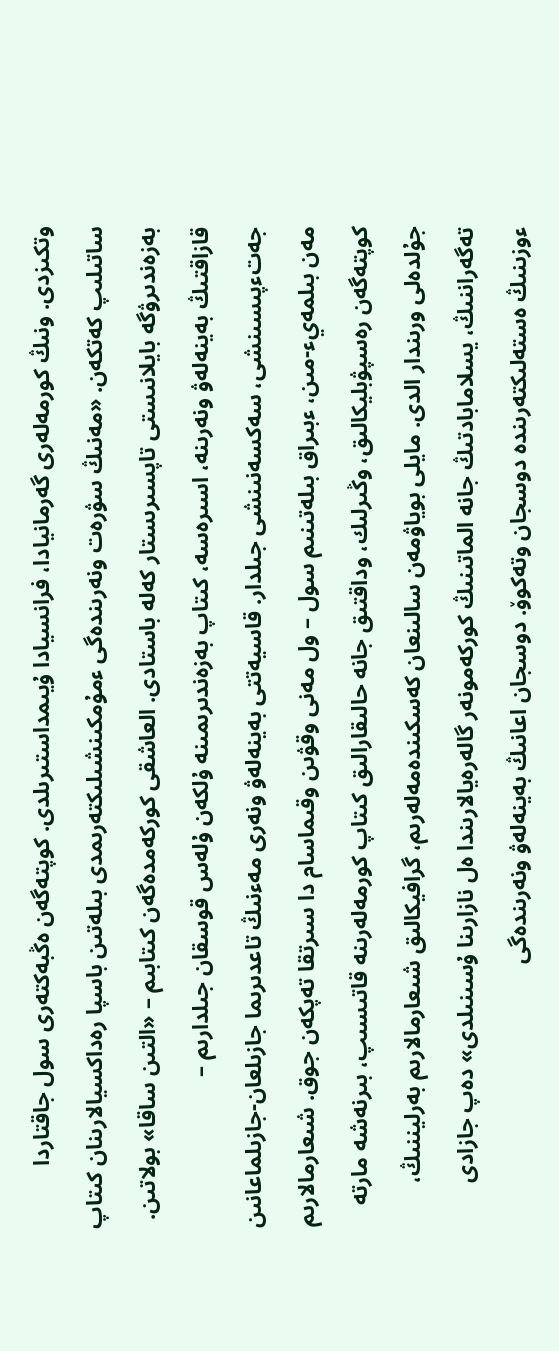وتكىزدى. ونىڭ كورمەلەرى گەرمانيادا، فرانسيادا ۇيىمداستىرىلدى. كوپتەگەن ەڭبەكتەرى سول جاقتاردا ساتىلىپ كەتكەن. «مەنىڭ سۋرەت ونەرىندەگى ءمۇمكىنشىلىكتەرىمدى بىلەتىن باسپا رەداكسيالارىنان كىتاپ بەزەندىرۋگە بايلانىستى تاپسىرىستار كەلە باستادى. العاشقى كوركەمدەگەن كىتابىم – «التىن ساقا» بولاتىن. قازاقتىڭ بەينەلەۋ ونەرىنە، اسىرەسە، كىتاپ بەزەندىرىمىنە ۇلكەن ۇلەس قوسقان جىلدارىم – جەتءپىسىنشى، سەكسەنىنشى جىلدار. قاسيەتتى بەينەلەۋ ونەرى مەءنىڭ تاعدىرىما جازىلعان-جازىلماعانىن مەن بىلمەيء-مىن، ءبىراق بىلەتىنىم سول – ول مەنى وقۋىن وقىماسام دا سىرتقا تەپكەن جوق. شىعارمالارىم كوپتەگەن رەسپۋبليكالىق، وڭىرلىك، وداقتىق جانە حالىقارالىق كىتاپ كورمەلەرىنە قاتىسىپ، بىرنەشە مارتە جۇلدەلى ورىندار الدى. مايلى بوياۋمەن سالىنعان كەسكىندەمەلەرىم، گرافيكالىق شىعارمالارىم بەرليننىڭ، تەگەراننىڭ، يسلامابادتىڭ جانە الماتىنىڭ كوركەمونەر گالەرەيالارىندا ەل نازارىنا ۇسىنىلدى» دەپ جازادى ءوزىنىڭ ەستەلىكتەرىندە دوسجان وتەكوۆ. دوسجان اعانىڭ بەينەلەۋ ونەرىندەگى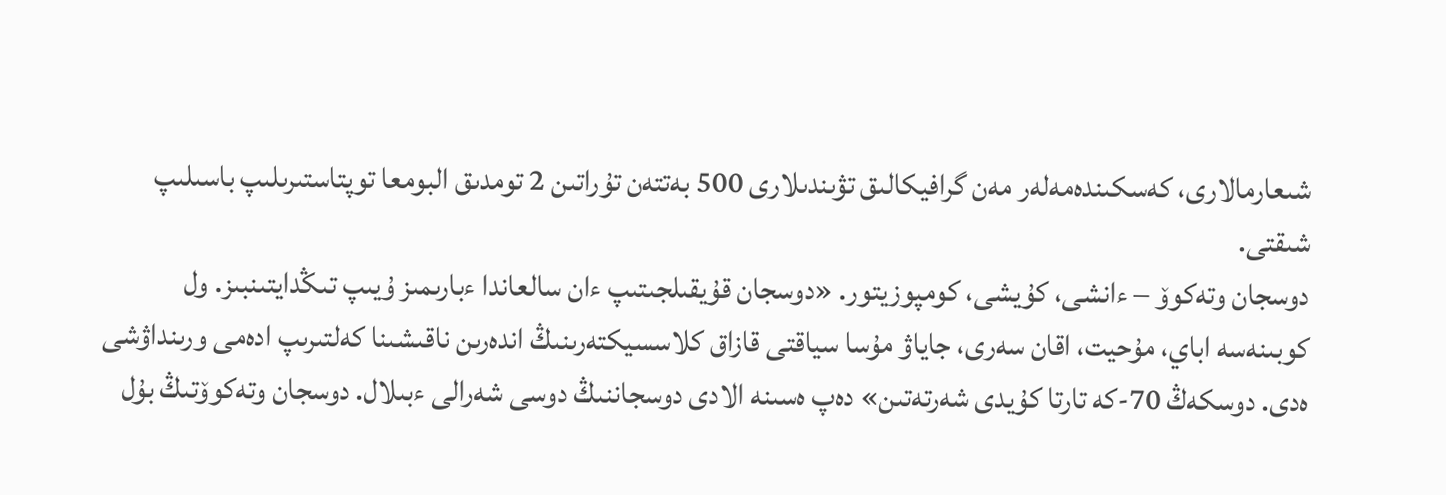شىعارمالارى، كەسكىندەمەلەر مەن گرافيكالىق تۋىندىلارى 500 بەتتەن تۇراتىن 2 تومدىق البومعا توپتاستىرىلىپ باسىلىپ شىقتى.
دوسجان وتەكوۆ – ءانشى، كۇيشى، كومپوزيتور. «دوسجان قۇيقىلجىتىپ ءان سالعاندا ءبارىمىز ۇيىپ تىڭدايتىنبىز. ول كوبىنەسە اباي، مۇحيت، اقان سەرى، جاياۋ مۇسا سياقتى قازاق كلاسسيكتەرىنىڭ اندەرىن ناقىشىنا كەلتىرىپ ادەمى ورىنداۋشى ەدى. دوسكەڭ 70-كە تارتا كۇيدى شەرتەتىن» دەپ ەسىنە الادى دوسجاننىڭ دوسى شەرالى ءبىلال. دوسجان وتەكوۆتىڭ بۇل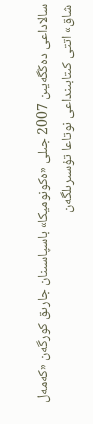سالاداعى دەڭگەيىن 2007 جىلى «ەكونوميكا» باسپاسىنان جارىق كورگەن «كەمەل شاق» اتتى كىتابىنداعى نوتاعا تۇسىرىلگەن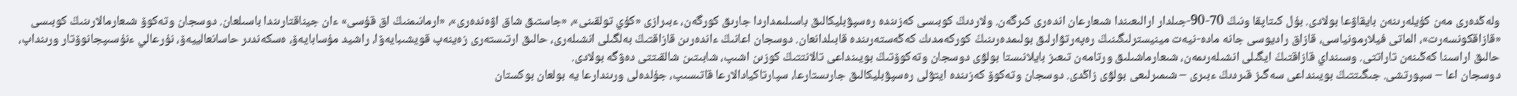ولەڭدەرى مەن كۇيلەرىنەن بايقاۋعا بولادى. بۇل كىتاپقا ونىڭ 70-90-جىلدار ارالىعىندا شىعارعان اندەرى كىرگەن. ولاردىڭ كوبىسى كەزىندە رەسپۋبليكالىق باسىلىمداردا جارىق كورگەن، ءبىرازى «كۇي تولقىنى»، «جاستىق شاق اۋەندەرى»، «ارمانىمنىڭ اق قۇسى» ءان جيناقتارىندا باسىلعان. دوسجان وتەكوۆ شىعارمالارىنىڭ كوبىسى «قازاقكونسەرت»، الماتى فيلارمونياسى، قازاق راديوسى جانە مادە-نيەت مينيسترلىگىنىڭ رەپەرتۋارلىق بولىمدەرىنىڭ كوركەمدىك كەڭەستەرىندە قابىلدانعان. دوسجان اعانىڭ ءاندەرىن قازاقتىڭ بەلگىلى انشىلەرى، حالىق ارتىستەرى زەينەپ قويشىبايەۆا، راشيد مۇسابايەۆ، ەسكەندىر حاسانعالييەۆ، نۇرعالي ءنۇسىپجانوۆتار ورىنداپ، حالىق اراسىنا كەڭىنەن تاراتتى. وسىنداي قازاقتىڭ ايگىلى انشىلەرىمەن، شىعارماشىلىق ورتامەن تىعىز بايلانىستا بولۋى دوسجان وتەكوۆتىڭ بويىنداعى تالانتتىڭ كوزىن اشىپ، شابىتىن شالقىتتى دەۋگە بولادى.
دوسجان اعا – سپورتشى. جىگىتتىڭ بويىنداعى سەگىز قىردىڭ ءبىرى – شىمىرلىعى بولۋى زاڭدى. دوسجان وتەكوۆ كەزىندە ايتۋلى رەسپۋبليكالىق جارىستارعا، سپارتاكيادالارعا قاتىسىپ، جۇلدەلى ورىندارعا يە بولعان بوكستان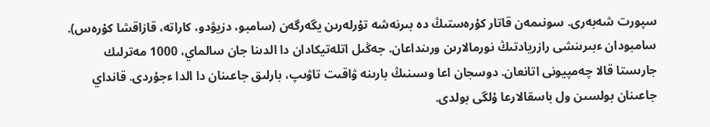سپورت شەبەرى. سونىمەن قاتار كۇرەستىڭ دە بىرنەشە تۇرلەرىن يگەرگەن (سامبو، دزيۋدو، كاراتە، قازاقشا كۇرەس). سامبودان ءبىرىنشى رازريادتىڭ نورمالارىن ورىنداعان. جەڭىل اتلەتيكادان دا الدىنا جان سالماي، 1000 مەترلىك جارىستا قالا چەمپيونى اتانعان. دوسجان اعا وسىنىڭ بارىنە ۋاقىت تاۋىپ، بارلىق جاعىنان دا الدا ءجۇردى. قانداي جاعىنان بولسىن ول باسقالارعا ۇلگى بولدى.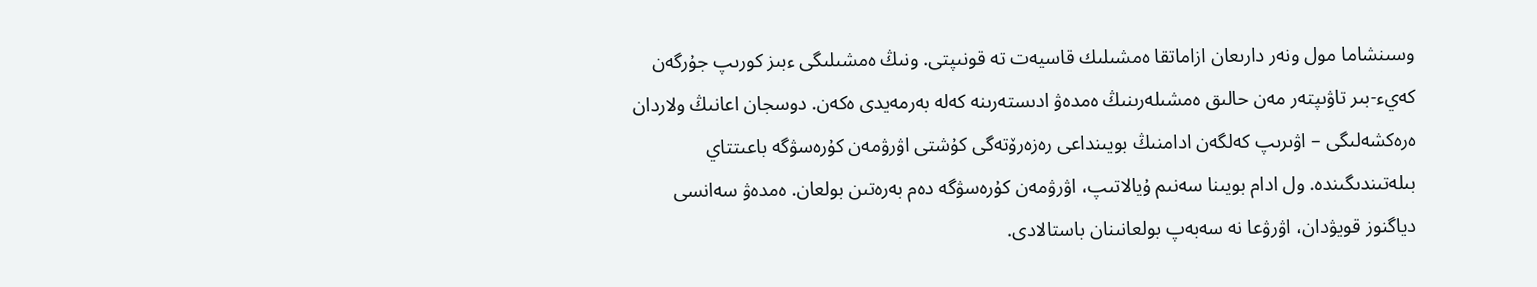وسىنشاما مول ونەر دارىعان ازاماتقا ەمشىلىك قاسيەت تە قونىپتى. ونىڭ ەمشىلىگى ءبىز كورىپ جۇرگەن كەيء-بىر تاۋىپتەر مەن حالىق ەمشىلەرىنىڭ ەمدەۋ ادىستەرىنە كەلە بەرمەيدى ەكەن. دوسجان اعانىڭ ولاردان ەرەكشەلىگى – اۋىرىپ كەلگەن ادامنىڭ بويىنداعى رەزەرۆتەگى كۇشتى اۋرۋمەن كۇرەسۋگە باعىتتاي بىلەتىندىگىندە. ول ادام بويىنا سەنىم ۇيالاتىپ، اۋرۋمەن كۇرەسۋگە دەم بەرەتىن بولعان. ەمدەۋ سەانسى دياگنوز قويۋدان، اۋرۋعا نە سەبەپ بولعانىنان باستالادى.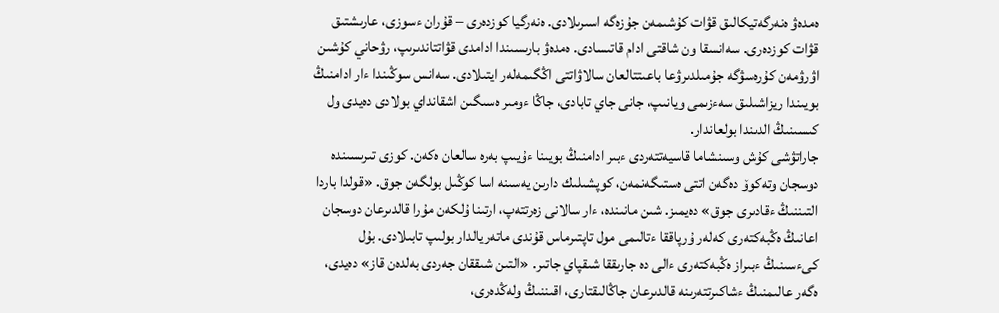ەمدەۋ ەنەرگەتيكالىق قۋات كۇشىمەن جۇزەگە اسىرىلادى. ەنەرگيا كوزدەرى – قۇران ءسوزى، عارىشتىق قۋات كوزدەرى. سەانسقا ون شاقتى ادام قاتىسادى. ەمدەۋ بارىسىندا ادامدى قۋاتتاندىرىپ، رۋحاني كۇشىن اۋرۋمەن كۇرەسۋگە جۇمىلدىرۋعا باعىتتالعان سالاۋاتتى اڭگىمەلەر ايتىلادى. سەانس سوڭىندا ءار ادامنىڭ بويىندا ريزاشىلىق سەءزىمى ويانىپ، جانى جاي تابادى، جاڭا ءومىر ەسىگىن اشقانداي بولادى دەيدى ول كىسىنىڭ الدىندا بولعاندار.
جاراتۋشى كۇش وسىنشاما قاسيەتتەردى ءبىر ادامنىڭ بويىنا ءۇيىپ بەرە سالعان ەكەن. كوزى تىرىسىندە دوسجان وتەكوۆ دەگەن اتتى ەستىگەنمەن، كوپشىلىك دارىن يەسىنە اسا كوڭىل بولگەن جوق. «قولدا باردا التىننىڭ ءقادىرى جوق» دەيمىز. شىن مانىندە، ءار سالانى زەرتتەپ، ارتىنا ۇلكەن مۇرا قالدىرعان دوسجان اعانىڭ ەڭبەكتەرى كەلەر ۇرپاققا ءتالىمى مول تاپتىرماس قۇندى ماتەريالدار بولىپ تابىلادى. بۇل كىءسىنىڭ ءبىراز ەڭبەكتەرى ءالى دە جارىققا شىقپاي جاتىر. «التىن شىققان جەردى بەلدەن قاز» دەيدى، ەگەر عالىمنىڭ ءشاكىرتتەرىنە قالدىرعان جاڭالىقتارى، اقىننىڭ ولەڭدەرى،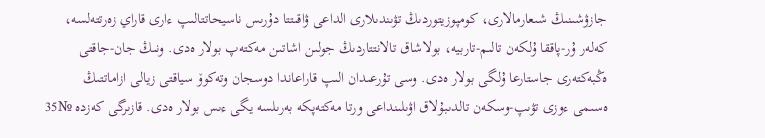جازۋشىنىڭ شىعارمالارى، كومپوزيتوردىڭ تۋىندىلارى الداعى ۋاقىتتا دۇرىس ناسيحاتتالىپ ءارى قاراي زەرتتەلسە، كەلەر ۇر-پاققا ۇلكەن تالىم-تاربيە، بولاشاق تالانتتاردىڭ جولىن اشاتىن مەكتەپ بولار ەدى. ونىڭ جان-جاقتى ەڭبەكتەرى جاستارعا ۇلگى بولار ەدى. وسى تۇرعىدان الىپ قاراعاندا دوسجان وتەكوۆ سياقتى زيالى ازاماتتىڭ ەسىمى ءوزى تۋىپ-وسكەن تالدىبۇلاق اۋىلىنداعى ورتا مەكتەپكە بەرىلسە يگى ءىس بولار ەدى. قازىرگى كەزدە №35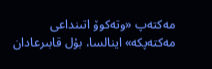مەكتەپ «وتەكوۆ اتىنداعى مەكتەپكە» اينالسا، بۇل قابىرعادان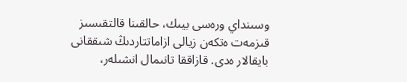وسىنداي ورەسى بيىك، حالقىنا قالتقىسىز قىزمەت ەتكەن زيالى ازاماتتاردىڭ شىققانى بايقالار ەدى. قازاققا تانىمال انشىلەر،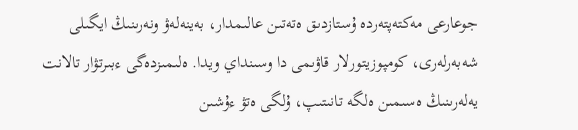جوعارعى مەكتەپتەردە ۇستازدىق ەتەتىن عالىمدار، بەينەلەۋ ونەرىنىڭ ايگىلى شەبەرلەرى، كومپوزيتورلار قاۋىمى دا وسىنداي ويدا. ەلىمىزدەگى ءبىرتۋار تالانت يەلەرىنىڭ ەسىمىن ەلگە تانىتىپ، ۇلگى ەتۋ ءۇشىن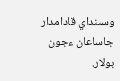وسىنداي قادامدار جاساعان ءجون بولار.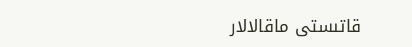قاتىستى ماقالالار